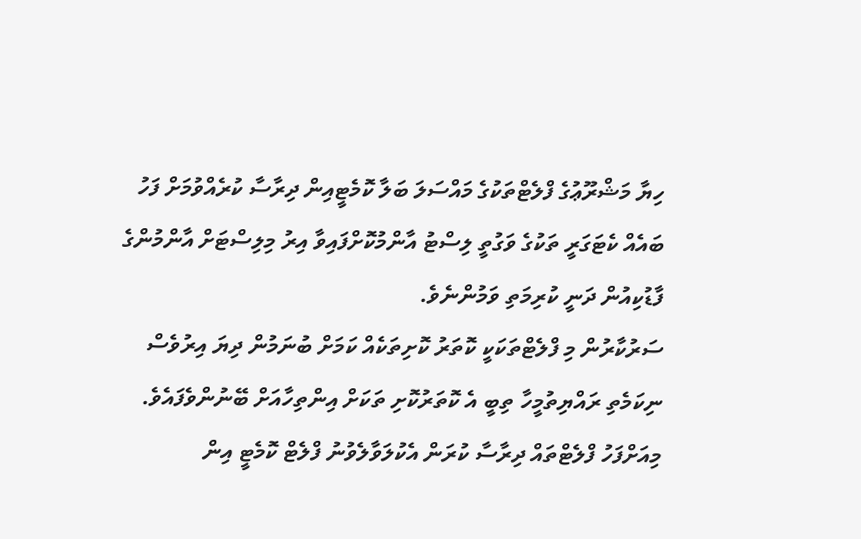ހިޔާ މަޝްރޫޢުގެ ފްލެޓްތަކުގެ މައްސަލަ ބަލާ ކޮމެޓީއިން ދިރާސާ ކުރެއްވުމަށް ފަހު ބައެއް ކެޓަގަރީ ތަކުގެ ވަގުތީ ލިސްޓު އާންމުކޮށްފައިވާ އިރު މިލިސްޓަށް އާންމުންގެ ފާޑުކިއުން ދަނީ ކުރިމަތި ވަމުންނެވެ.
ސަރުކާރުން މި ފްލެޓްތަކަކީ ކޮތަރު ކޮށިތަކެއް ކަމަށް ބުނަމުން ދިޔަ އިރުވެސް ނިކަމެތި ރައްޔިތުމީހާ ތިބީ އެ ކޮތަރުކޮށި ތަކަށް އިންތިހާއަށް ބޭނުންވެފައެވެ. މިއަށްފަހު ފްލެޓްތައް ދިރާސާ ކުރަން އެކުލަވާލެވުނު ފްލެޓް ކޮމެޓީ އިން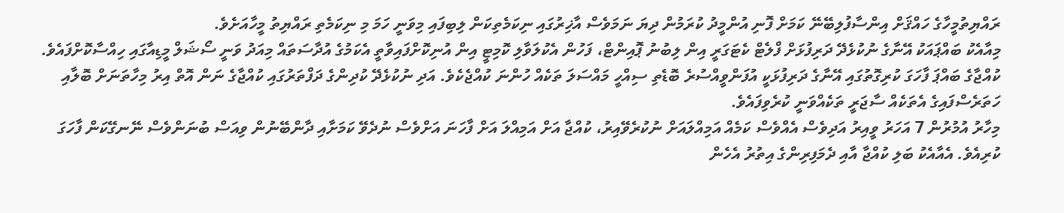ރައްޔިތުމީހާގެ ހައްޤަށް އިންސާފުލިބޭނޭ ކަމަށް ފޮނި އުންމީދު ކުރަމުން ދިޔަ ނަމަވެސް އާޚިރުގައި ނިކަމެތިކަން ލިބިފައި މިވަނީ ހަމަ މި ނިކަމެތި ރައްޔިތު މީހާއަށެވެ.
މިއާއެކު ބައްޕައަކު އޭނާގެ ނުކުޅެދޭ ދަރިފުޅަށް ފްލެޓް ކެޓަގަރީ އިން ލިބުނު ޕޮއިންޓް، ފަހުން އެކުލަވާލި ކޮމިޓީ އިން އުނިކޮށްފައިވާތީ އެކަމުގެ އުދާސަތައް މިއަދު ވަނީ ސޯޝަލް މީޑިއާގައި ހިއްސާކޮށްފައެވެ.
ކުއްޖާގެ ބައްޕަ ފާހަގަ ކުރިގޮތުގައި އޭނާގެ ދަރިފުޅަކީ އުފަންވީއްސުރެ ބޮޑެތި ސިއްހީ މައްސަލަ ތަކެއް ހުންނަ ކުއްޖެކެވެ. އަދި ނުކުޅެދޭ ކުދިންގެ ދަފްތަރުގައި ކުއްޖާގެ ނަން އޮތް އިރު މިހާތަނަށް ބޮލާއި ހަތަރެސްފައިގެ އެތަކެއް ސާޖަރީ ތަކެއްވަނީ ކުރެވިފައެވެ.
މިހާރު އުމުރުން 7 އަހަރު ވީއިރު އަދިވެސް އެއްވެސް ކަމެއް އަމިއްލައަށް ނުކުރެވޭއިރު، ކުއްޖާ އަށް އަމިއްލަ އަށް ފާހަނަ އަށްވެސް ނުދެވޭ ކަމަށާއި ދާންބޭނުން ވިއަސް ބުނަންވެސް ނޭނގޭކަން ފާހަގަ ކުރިއެވެ. އެއާއެކު ބަލި ކުއްޖާ އާއި ދެމަފިރިންގެ އިތުރު އެހެން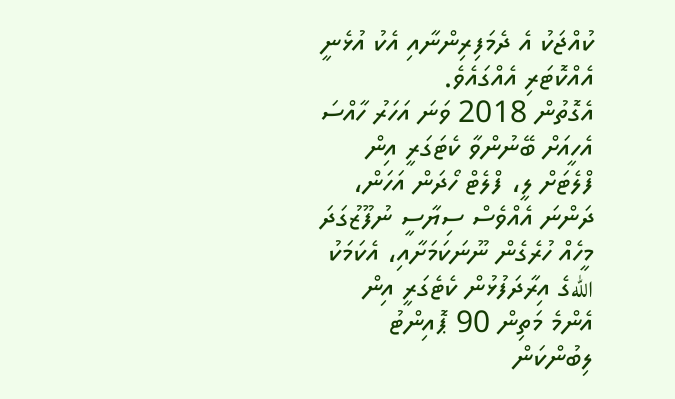ކުއްޖަކު އެ ދެމަފިރިންނާއި އެކު އުޅެނީ އެއްކޮޓަރި އެއްގައެވެ.
އެގޮތުން 2018 ވަނަ އަހަރު ހާއްސަ އެހީއަށް ބޭނުންވާ ކެޓަގަރީ އިން ފްލެޓަށް ލީ، ފްލެޓް ހޯދަން އަހަން، ދަންނަ އެއްވެސް ސިޔާސީ ނުފޫޒުގަދަ މީހެއް ހުރެގެން ނޫނަކަމަށާއި، އެކަމަކު اللهގެ އިރާދަފުޅުން ކެޓެގަރީ އިން އެންމެ މަތިން 90 ޕޮއިންޓު ލިބުންކަން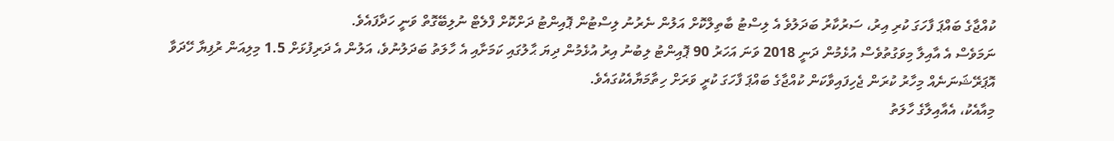ކުއްޖާގެ ބައްޕަ ފާހަގަ ކުރި އިރު، ސަރުކާރު ބަދަލުވެ އެ ލިސްޓު ބާތިލްކޮށް އަލުން ނެރުނު ލިސްޓުން ޕޮއިންޓު ދަށްކޮށް ފްލެޓް ނުލިބޭގޮތް ވަނީ ހަދާފައެވެ.
ނަމަވެސް އެ އާއިލާ މިވަގުތުވެސް އުޅެމުން ދަނީ 2018 ވަނަ އަހަރު 90 ޕޮއިންޓު ލިބުނު އިރު އުޅެމުން ދިޔަ ޙާލުގައި ކަމަށާއި އެ ހާލަތު ބަދަލުނުވެ، އަލުން އެ ދަރިފުޅަށް 1.5 މިލިއަން ރުފިޔާ ހޭދަވާ އޮޕަރޭޝަނަނެއް މިހާރު ކުރަން ޖެހިފައިވާކަން ކުއްޖާގެ ބައްޕަ ފާހަގަ ކުރީ ވަރަށް ހިތާމަޔާއެކުގައެވެ.
މިއާއެކު، އެއާއިލާގެ ހާލަތު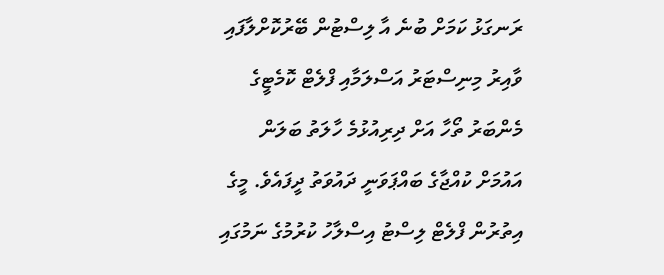ރަނގަޅު ކަމަށް ބުނެ އާ ލިސްޓުން ބޭރުކޮށްލާފައި ވާއިރު މިނިސްޓަރު އަސްލަމާއި ފްލެޓް ކޮމެޓީގެ މެންބަރު ތޯހާ އަށް ދިރިއުޅުމެ ހާލަތު ބަލަން އައުމަށް ކުއްޖާގެ ބައްޕަވަނީ ދައުވަތު ދީފައެވެ. މީގެ އިތުރުން ފްލެޓް ލިސްޓު އިސްލާހު ކުރުމުގެ ނަމުގައި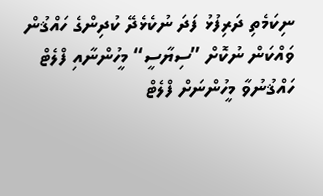ނިކަމެތި ދަރިފުޅު ފަދަ ނުކެޅެދޭ ކުދިންގެ ހައްޤުން ވައްކަން ނުކޮށް ”ސިޔާސީ“ މީހުންނާއި ފްލެޓް ހައްޤުނުވާ މީހުންނަށް ފްލެޓް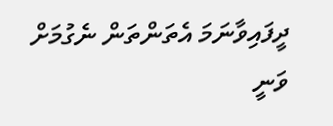ދީފައިވާނަމަ އެތަންތަން ނެގުމަށް ވަނީ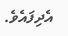އެދިފައެވެ.